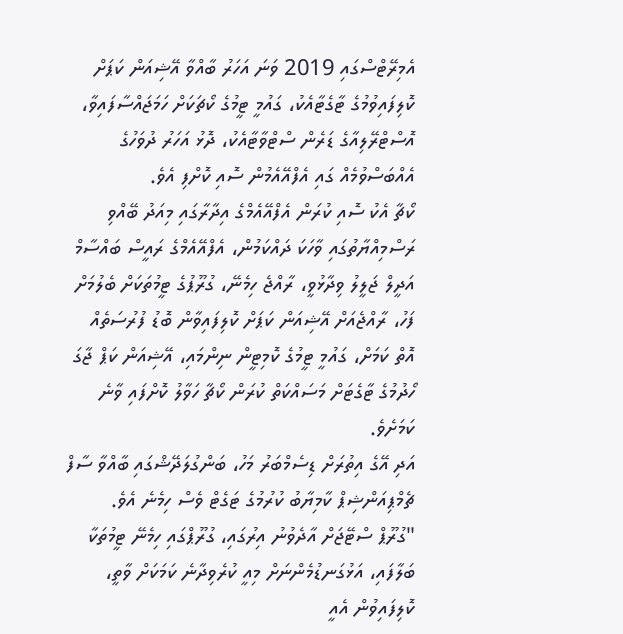އެމިރޭޓްސްގައި 2019 ވަނަ އަހަރު ބާއްވާ އޭޝިއަން ކަޕަށް ކޮލިފައިވުމުގެ ޓާގެޓާއެކު، ގައުމީ ޓީމުގެ ކޯޗަކަށް ހަމަޖައްސާފައިވާ، އޮސްޓްރޭލިއާގެ ޑަރެން ސްޓްވާޓާއެކު، ދޮޅު އަހަރު ދުވަހުގެ އެއްބަސްވުމެއް ގައި އެފްއޭއެމުން ސޮއި ކޮށްފި އެވެ.
ކޯޗާ އެކު ސޮއި ކުރަން އެފްއޭއެމްގެ އިދާރާގައި މިއަދު ބޭއްވި ރަސްމިއްޔާތުގައި ވާހަކަ ދައްކަމުން، އެފްއޭއެމްގެ ރައީސް ބައްސާމް އަދީލް ޖަލީލު ވިދާޅުވީ، ރާއްޖެ ހިމެނޭ، ގުރޫޕުގެ ޓީމުތަކަށް ބެލުމަށް ފަހު، ރާއްޖެއަށް އޭޝިއަން ކަޕަށް ކޮލިފައިވާން ބޮޑު ފުރުސަތެއް އޮތް ކަމަށް، ގައުމީ ޓީމުގެ ކޮމިޓީން ނިންމައި، އޭޝިއަން ކަޕް ޖާގަ ހޯދުމުގެ ޓާގެޓަށް މަސައްކަތް ކުރަން ކޯޗާ ހަވާލު ކޮށްފައި ވާނެ ކަމަށެވެ.
އަދި އޭގެ އިތުރަށް ޑިސެމްބަރު މަހު، ބަންގުލަދޭޝްގައި ބާއްވާ ސާފް ޗެމްޕިއަންޝިޕް ކާމިޔާބު ކުރުމުގެ ޓަގެޓް ވެސް ހިމެނެ އެވެ.
"ގުރޫޕް ސްޓޭޖަށް އާދެވުނު އިރުގައި، ގުރޫޕްގައި ހިމެނޭ ޓީމުތަކާ ބަލާފައި، އަޅުގަނޑުމެންނަށް މިއީ ކުރެވިދާނެ ކަމަކަށް ވާތީ، ކޮލިފައިވުން އެއީ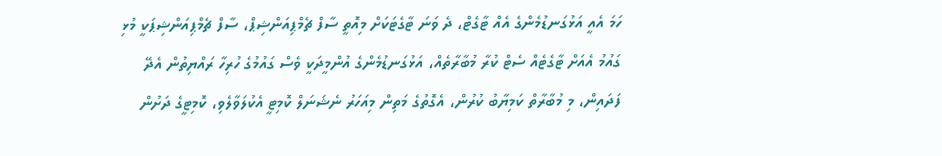ހަމަ އެއީ އަޅުގަނޑުމެންގެ އެއް ޓާގެޓް، ދެ ވަނަ ޓާގެޓަކަށް މިއޮތީ ސާފް ޗެމްޕިއަންޝިޕް، ސާފް ޗެމްޕިއަންޝިޕަކީ މުޅި ގައުމު އެއަށް ޓާގެޓެއް ސެޓް ކުރާ މުބާރާތެއް، އަޅުގަނޑުމެންގެ އުންމީދަކީ ވެސް ގައުމުގެ ހުރިހާ ރައްޔިތުން އެދޭ ފަދައިން، މި މުބާރާތް ކަމިޔާބު ކުރުން، އެގޮތުގެ މަތިން މިއަހަރު ނެޝަނަލް ކޮމިޓީ އެކުލަވާލެވި، ކޮމިޓީގެ ދަށުން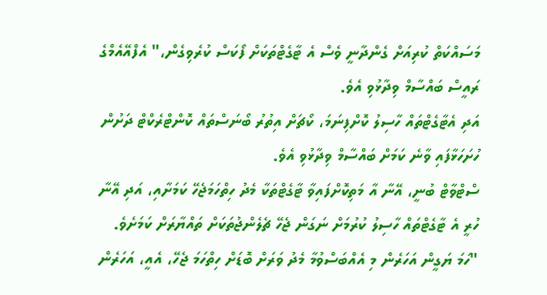މަސައްކަތް ކުރިއަށް ގެންދާނީ ވެސް އެ ޓާގެޓްތަކަށް ފޯކަސް ކުރެވިގެން،" އެފްއޭއެމްގެ ރައީސް ބައްސާމް ވިދާޅުވި އެވެ.
އަދި އެޓާގެޓްތައް ހާސިލު ކޮށްފިނަމަ، ކޯޗަށް އިތުރު ބޯނަސްތައް ކޮންޓްރެކްޓް ދަށުން ހުށަހަޅާފައި ވާނެ ކަމަށް ބައްސާމް ވިދާޅުވި އެވެ.
ސްޓްވާޓް ބުނީ، އޭނާ އާ މަތިކޮށްފައިވާ ޓާގެޓްތަކާ މެދު ހިތްހަމަޖެހޭ ކަމަށާއި، އަދި އޭނާ ހުރީ އެ ޓާގެޓްތައް ހާސިލު ކުރުމަށް ނަގަން ޖެހޭ ޗެލެންޖުތަކަށް ތައްޔާރަށް ކަމަށެވެ.
"ހަމަ ޔަގީން އަހަރެން މި އެއްބަސްވުމާ މެދު ވަރަށް ބޮޑަށް ހިތްހަމަ ޖެހޭ، އެއީ، އަހަރެން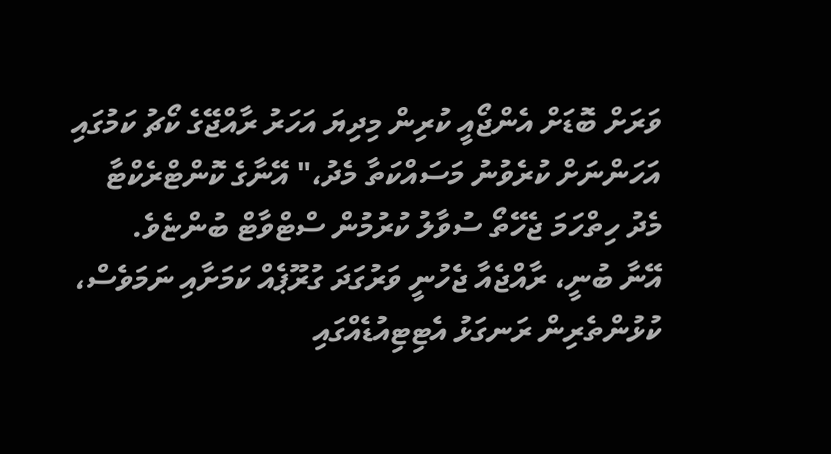ވަރަށް ބޮޑަށް އެންޖޯއީ ކުރިން މިދިޔަ އަހަރު ރާއްޖޭގެ ކޯޗު ކަމުގައި އަހަންނަށް ކުރެވުނު މަސައްކަތާ މެދު،" އޭނާގެ ކޮންޓްރެކްޓާ މެދު ހިތްހަމަ ޖެހޭތޯ ސުވާލު ކުރުމުން ސްޓްވާޓް ބުންޏެވެ.
އޭނާ ބުނީ، ރާއްޖެއާ ޖެހުނީ ވަރުގަދަ ގުރޫޕެއް ކަމަށާއި ނަމަވެސް، ކުޅުންތެރިން ރަނގަޅު އެޓިޓިއުޑެއްގައި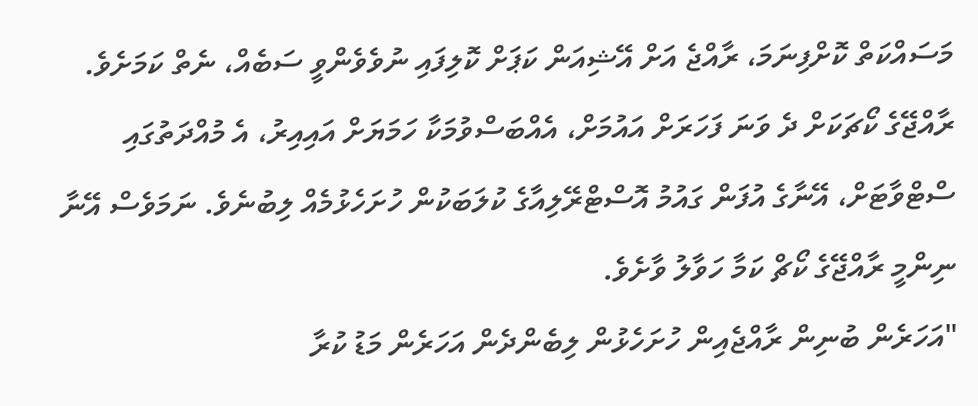މަސައްކަތް ކޮށްފިނަމަ، ރާއްޖެ އަށް އޭޝިއަން ކަޕަށް ކޮލިފައި ނުވެވެންވީ ސަބެއް، ނެތް ކަމަށެވެ.
ރާއްޖޭގެ ކޯޗަކަށް ދެ ވަނަ ފަހަރަށް އައުމަށް، އެއްބަސްވުމަކާ ހަމަޔަށް އައިއިރު، އެ މުއްދަތުގައި ސްޓްވާޓަށް، އޭނާގެ އުފަން ގައުމު އޮސްޓްރޭލިއާގެ ކުލަބަކުން ހުށަހެޅުމެއް ލިބުނެވެ. ނަމަވެސް އޭނާ ނިންމީ ރާއްޖޭގެ ކޯޗް ކަމާ ހަވާލު ވާށެވެ.
"އަހަރެން ބުނިން ރާއްޖެއިން ހުށަހެޅުން ލިބެންދެން އަހަރެން މަޑު ކުރާ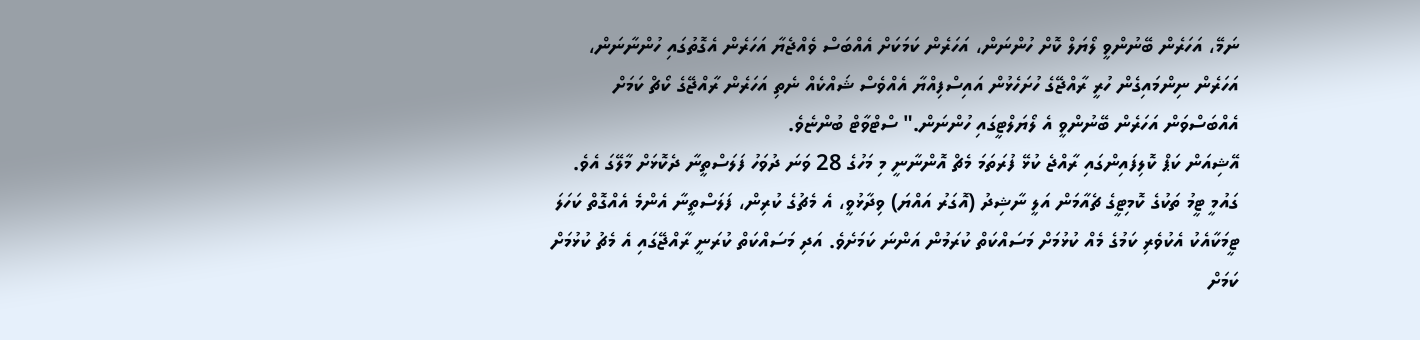ނަމޭ، އަހަރެން ބޭނުންވީ ލޯޔަލް ކޮށް ހުންނަން، އަހަރެން ކަމަކަށް އެއްބަސް ވެއްޖެޔާ އަހަރެން އެގޮތުގައި ހުންނާނަން، އަހަރެން ނިންމައިގެން ހުރީ ރާއްޖޭގެ ހުށަހެޅުން އައިސްފިއްޔާ އެއްވެސް ޝައްކެއް ނެތި އަހަރެން ރާއްޖޭގެ ކޯޗް ކަމަށް އެއްބަސްވަން އަހަރެން ބޭނުންވީ އެ ލޯޔަލްޓީގައި ހުންނަން." ސްޓްވާޓް ބުންޏެވެ.
އޭޝިއަން ކަޕް ކޮލިފައިންގައި ރާއްޖެ ކުޅޭ ފުރަތަމަ މެޗް އޮންނާނީ މި މަހުގެ 28 ވަނަ ދުވަހު ފަލަސްތީނާ ދެކޮޅަށް މާލޭގަ އެވެ.
ގައުމީ ޓީމު ތަކުގެ ކޮމިޓީގެ ޗެއާމަން އަލީ ނާޝިދު (އޮގަރު އައްޔަ) ވިދާޅުވީ، އެ މެޗުގެ ކުރިން، ފަލަސްތީނާ އެންމެ އެއްގޮތް ކަހަލަ ޓީމަކާއެކު އެކުވެރި ކަމުގެ މެއް ކުޅުމަށް މަސައްކަތް ކުރަމުން އަންނަ ކަމަށެވެ. އަދި މަސައްކަތް ކުރަނީ ރާއްޖޭގައި އެ މެޗު ކުޅުމަށް ކަމަށް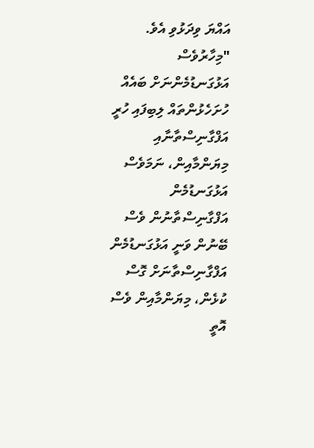އައްޔަ ވިދަޅުވި އެވެ.
"މިހާރުވެސް އަޅުގަނޑުމެންނަށް ބައެއް ހުށަހެޅުންތައް ލިބިފައި ހުރީ އަފްގާނިސްތާނާއި މިޔަންމާއިން، ނަމަވެސް އަޅުގަނޑުމެން އަފްގާނިސްތާނުން ވެސް ބޭނުން ވަނީ އަޅުގަނޑުމެން އަފްގާނިސްތާނަށް ގޮސް ކުޅެން، މިޔަންމާއިން ވެސް އޮތީ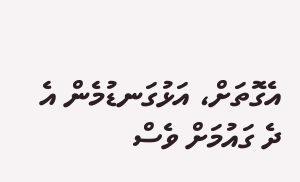އެގޮތަށް، އަޅުގަނޑުމެން އެ ދެ ގައުމަށް ވެސް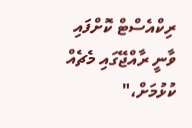ރިކްއެސްޓް ކޮށްފައި ވާނީ ރާއްޖޭގައި މެޗެއް ކުޅުމަށް،"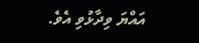އައްޔަ ވިދާޅުވި އެވެ.